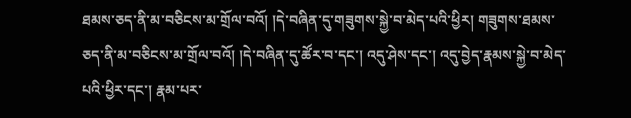ཐམས་ཅད་ནི་མ་བཅིངས་མ་གྲོལ་བའོ། །དེ་བཞིན་དུ་གཟུགས་སྐྱེ་བ་མེད་པའི་ཕྱིར། གཟུགས་ཐམས་ཅད་ནི་མ་བཅིངས་མ་གྲོལ་བའོ། །དེ་བཞིན་དུ་ཚོར་བ་དང་། འདུ་ཤེས་དང་། འདུ་བྱེད་རྣམས་སྐྱེ་བ་མེད་པའི་ཕྱིར་དང་། རྣམ་པར་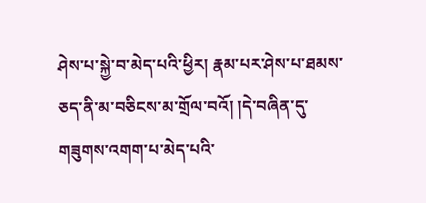ཤེས་པ་སྐྱེ་བ་མེད་པའི་ཕྱིར། རྣམ་པར་ཤེས་པ་ཐམས་ཅད་ནི་མ་བཅིངས་མ་གྲོལ་བའོ། །དེ་བཞིན་དུ་གཟུགས་འགག་པ་མེད་པའི་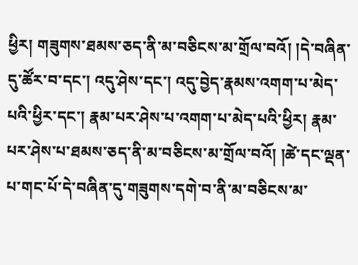ཕྱིར། གཟུགས་ཐམས་ཅད་ནི་མ་བཅིངས་མ་གྲོལ་བའོ། །དེ་བཞིན་དུ་ཚོར་བ་དང་། འདུ་ཤེས་དང་། འདུ་བྱེད་རྣམས་འགག་པ་མེད་པའི་ཕྱིར་དང་། རྣམ་པར་ཤེས་པ་འགག་པ་མེད་པའི་ཕྱིར། རྣམ་པར་ཤེས་པ་ཐམས་ཅད་ནི་མ་བཅིངས་མ་གྲོལ་བའོ། །ཚེ་དང་ལྡན་པ་གང་པོ་དེ་བཞིན་དུ་གཟུགས་དགེ་བ་ནི་མ་བཅིངས་མ་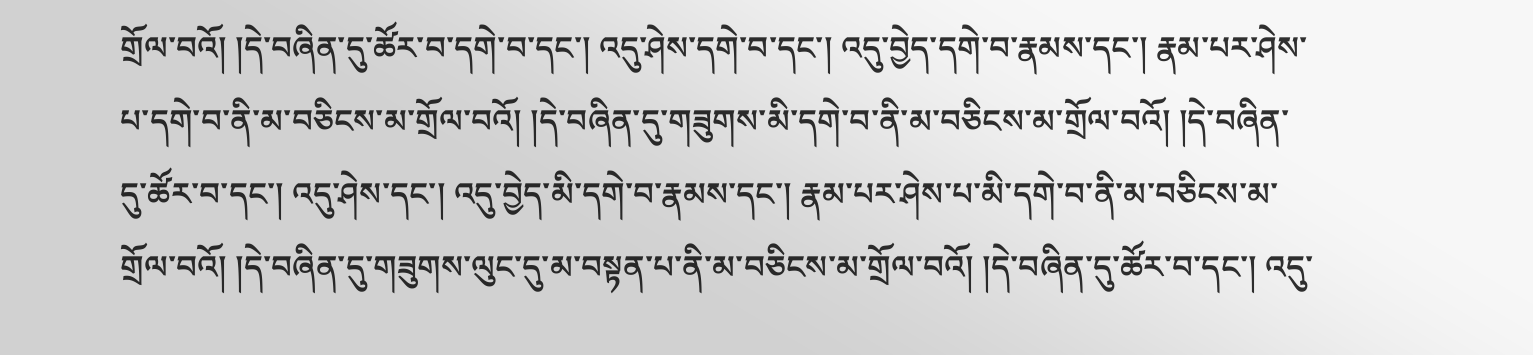གྲོལ་བའོ། །དེ་བཞིན་དུ་ཚོར་བ་དགེ་བ་དང་། འདུ་ཤེས་དགེ་བ་དང་། འདུ་བྱེད་དགེ་བ་རྣམས་དང་། རྣམ་པར་ཤེས་པ་དགེ་བ་ནི་མ་བཅིངས་མ་གྲོལ་བའོ། །དེ་བཞིན་དུ་གཟུགས་མི་དགེ་བ་ནི་མ་བཅིངས་མ་གྲོལ་བའོ། །དེ་བཞིན་དུ་ཚོར་བ་དང་། འདུ་ཤེས་དང་། འདུ་བྱེད་མི་དགེ་བ་རྣམས་དང་། རྣམ་པར་ཤེས་པ་མི་དགེ་བ་ནི་མ་བཅིངས་མ་གྲོལ་བའོ། །དེ་བཞིན་དུ་གཟུགས་ལུང་དུ་མ་བསྟན་པ་ནི་མ་བཅིངས་མ་གྲོལ་བའོ། །དེ་བཞིན་དུ་ཚོར་བ་དང་། འདུ་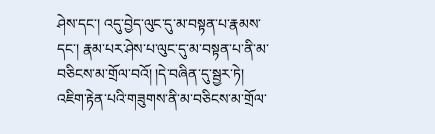ཤེས་དང་། འདུ་བྱེད་ལུང་དུ་མ་བསྟན་པ་རྣམས་དང་། རྣམ་པར་ཤེས་པ་ལུང་དུ་མ་བསྟན་པ་ནི་མ་བཅིངས་མ་གྲོལ་བའོ། །དེ་བཞིན་དུ་སྦྱར་ཏེ། འཇིག་རྟེན་པའི་གཟུགས་ནི་མ་བཅིངས་མ་གྲོལ་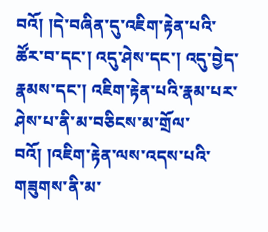བའོ། །དེ་བཞིན་དུ་འཇིག་རྟེན་པའི་ཚོར་བ་དང་། འདུ་ཤེས་དང་། འདུ་བྱེད་རྣམས་དང་། འཇིག་རྟེན་པའི་རྣམ་པར་ཤེས་པ་ནི་མ་བཅིངས་མ་གྲོལ་བའོ། །འཇིག་རྟེན་ལས་འདས་པའི་གཟུགས་ནི་མ་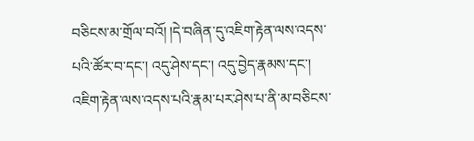བཅིངས་མ་གྲོལ་བའོ། །དེ་བཞིན་དུ་འཇིག་རྟེན་ལས་འདས་པའི་ཚོར་བ་དང་། འདུ་ཤེས་དང་། འདུ་བྱེད་རྣམས་དང་། འཇིག་རྟེན་ལས་འདས་པའི་རྣམ་པར་ཤེས་པ་ནི་མ་བཅིངས་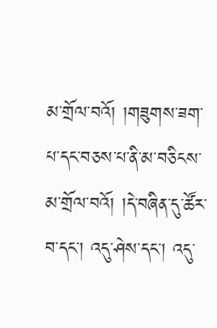མ་གྲོལ་བའོ། །གཟུགས་ཟག་པ་དང་བཅས་པ་ནི་མ་བཅིངས་མ་གྲོལ་བའོ། །དེ་བཞིན་དུ་ཚོར་བ་དང་། འདུ་ཤེས་དང་། འདུ་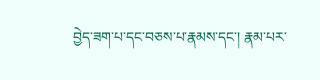བྱེད་ཟག་པ་དང་བཅས་པ་རྣམས་དང་། རྣམ་པར་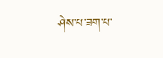ཤེས་པ་ཟག་པ་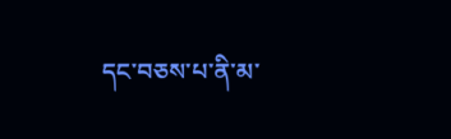དང་བཅས་པ་ནི་མ་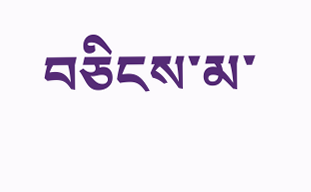བཅིངས་མ་